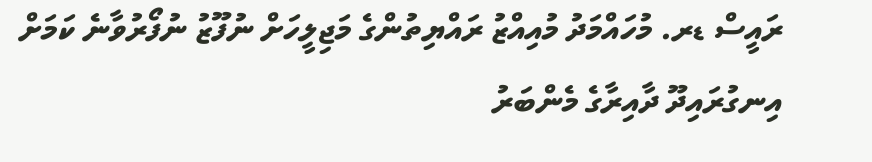ރައީސް ޑރ. މުހައްމަދު މުއިއްޒު ރައްޔިތުންގެ މަޖިލީހަށް ނުފޫޒު ނުފޯރުވާނެ ކަމަށް އިނގުރައިދޫ ދާއިރާގެ މެންބަރު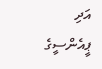އަދި ޕީއެންސީގެ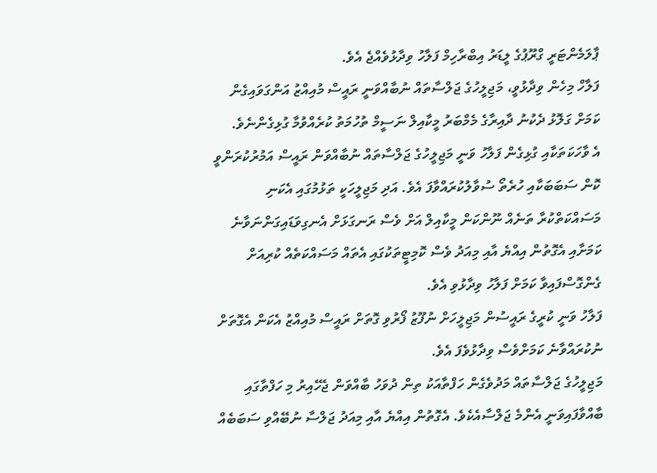ޕާލަމެންޓަރީ ގްރޫޕުގެ ލީޑަރު އިބްރާހިމް ފަލާހު ވިދާޅުވެއްޖެ އެވެ.
ފަލާހް މިހެން ވިދާޅުވީ، މަޖިލީހުގެ ޖަލްސާތައް ނުބާއްވަނީ ރައީސް މުއިއްޒު އަންގަވައިގެން ކަމަށް ގަލޮޅު ދެކުނު ދާއިރާގެ މެމްބަރު މީކާއިލް ނަސީމް ތުހުމަތު ކުރެއްވުމާ ގުޅިގެންނެވެ.
އެ ވާހަކަތަކާއި ގުޅިގެން ފަލާހު ވަނީ މަޖިލީހުގެ ޖަލްސާތައް ނުބާއްވަން ރައީސް އަމުރުކުރަންވީ ކޮން ސަބަބަކާއި ހުރެތޯ ސުވާލުކުރައްވާފަ އެވެ. އަދި މަޖިލީހަކީ ތަޅުމުގައި އެކަނި މަސައްކަތްކުރާ ތަނެއް ނޫންކަން މީކާއިލް އަށް ވެސް ރަނގަޅަށް އެނގިވަޑައިގަންނަވާނެ ކަމަށާއި އެގޮތުން އިއްޔެ އާއި މިއަދު ވެސް ކޮމިޓީތަކުގައި އެތައް މަސައްކަތެއް ކުރިއަށް ގެންގޮސްފައިވާ ކަމަށް ފަލާހު ވިދާޅުވި އެވެ.
ފަލާހު ވަނީ ކުރީގެ ރައީސުން މަޖިލީހަށް ނުފޫޒު ފޯރުވި ގޮތަށް ރައީސް މުއިއްޒު އެކަން އެގޮތަށް ނުކުރައްވާނެ ކަމަށްވެސް ވިދާޅުވެފަ އެވެ.
މަޖިލީހުގެ ޖަލްސާތައް މަދުވެގެން ހަފްތާއަކު ތިން ދުވަހު ބާއްވަން ޖެހޭއިރު މި ހަފްތާގައި ބާއްވާފައިވަނީ އެންމެ ޖަލްސާއެކެވެ. އެގޮތުން އިއްޔެ އާއި މިއަދު ޖަލްސާ ނުބޭއްވި ސަބަބެއް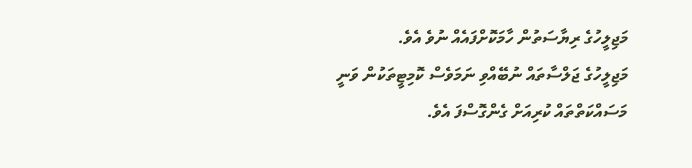މަޖިލީހުގެ ރިޔާސަތުން ހާމަކޮށްފައެއް ނުވެ އެވެ.
މަޖިލީހުގެ ޖަލްސާތައް ނުބޭއްވި ނަމަވެސް ކޮމިޓީތަކުން ވަނީ މަސައްކަތްތައް ކުރިއަށް ގެންގޮސްފަ އެވެ.